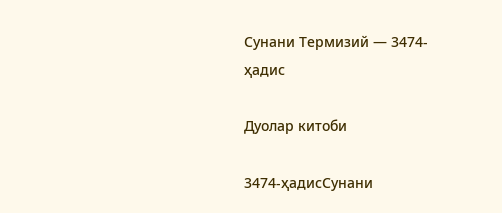Сунани Термизий — 3474-ҳадис

Дуолар китоби

3474-ҳадисСунани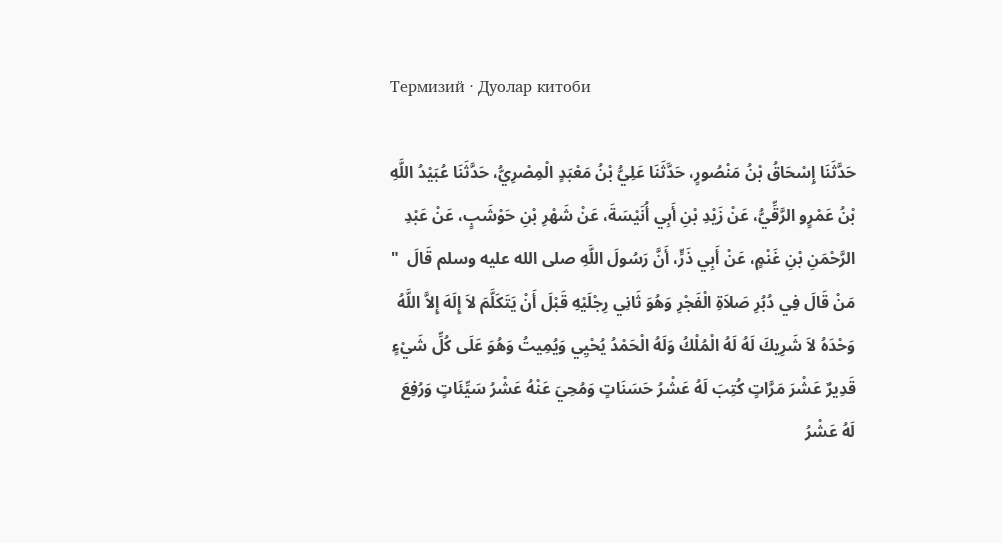Термизий · Дуолар китоби

حَدَّثَنَا إِسْحَاقُ بْنُ مَنْصُورٍ، حَدَّثَنَا عَلِيُّ بْنُ مَعْبَدٍ الْمِصْرِيُّ، حَدَّثَنَا عُبَيْدُ اللَّهِ بْنُ عَمْرٍو الرَّقِّيُّ، عَنْ زَيْدِ بْنِ أَبِي أُنَيْسَةَ، عَنْ شَهْرِ بْنِ حَوْشَبٍ، عَنْ عَبْدِ الرَّحْمَنِ بْنِ غَنْمٍ، عَنْ أَبِي ذَرٍّ، أَنَّ رَسُولَ اللَّهِ صلى الله عليه وسلم قَالَ  " مَنْ قَالَ فِي دُبُرِ صَلاَةِ الْفَجْرِ وَهُوَ ثَانِي رِجْلَيْهِ قَبْلَ أَنْ يَتَكَلَّمَ لاَ إِلَهَ إِلاَّ اللَّهُ وَحْدَهُ لاَ شَرِيكَ لَهُ لَهُ الْمُلْكُ وَلَهُ الْحَمْدُ يُحْيِي وَيُمِيتُ وَهُوَ عَلَى كُلِّ شَيْءٍ قَدِيرٌ عَشْرَ مَرَّاتٍ كُتِبَ لَهُ عَشْرُ حَسَنَاتٍ وَمُحِيَ عَنْهُ عَشْرُ سَيِّئَاتٍ وَرُفِعَ لَهُ عَشْرُ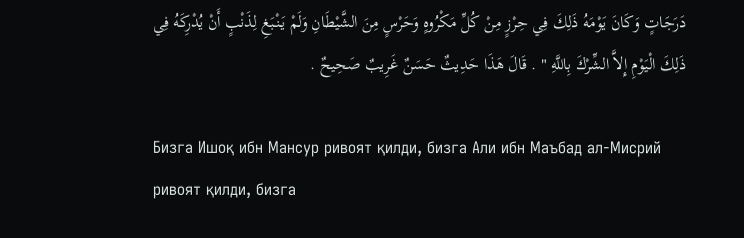دَرَجَاتٍ وَكَانَ يَوْمَهُ ذَلِكَ فِي حِرْزٍ مِنْ كُلِّ مَكْرُوهٍ وَحَرْسٍ مِنَ الشَّيْطَانِ وَلَمْ يَنْبَغِ لِذَنْبٍ أَنْ يُدْرِكَهُ فِي ذَلِكَ الْيَوْمِ إِلاَّ الشِّرْكَ بِاللَّهِ " . قَالَ هَذَا حَدِيثٌ حَسَنٌ غَرِيبٌ صَحِيحٌ .

Бизга Ишоқ ибн Мансур ривоят қилди, бизга Али ибн Маъбад ал-Мисрий ривоят қилди, бизга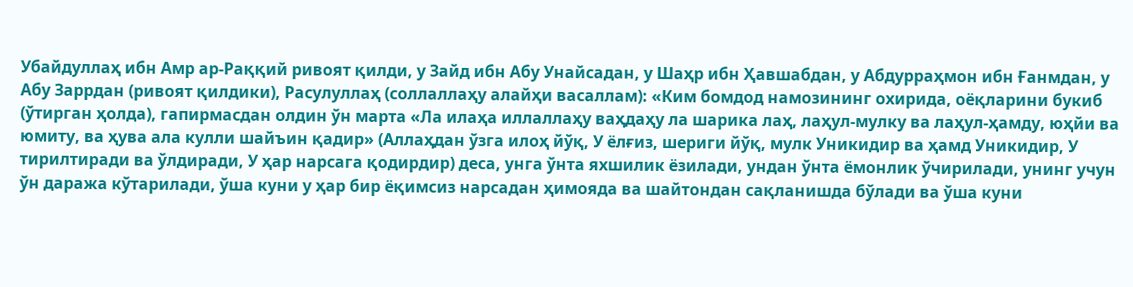Убайдуллаҳ ибн Амр ар-Раққий ривоят қилди, у Зайд ибн Абу Унайсадан, у Шаҳр ибн Ҳавшабдан, у Абдурраҳмон ибн Ғанмдан, у Абу Заррдан (ривоят қилдики), Расулуллаҳ (соллаллаҳу алайҳи васаллам): «Ким бомдод намозининг охирида, оёқларини букиб (ўтирган ҳолда), гапирмасдан олдин ўн марта «Ла илаҳа иллаллаҳу ваҳдаҳу ла шарика лаҳ, лаҳул-мулку ва лаҳул-ҳамду, юҳйи ва юмиту, ва ҳува ала кулли шайъин қадир» (Аллаҳдан ўзга илоҳ йўқ, У ёлғиз, шериги йўқ, мулк Уникидир ва ҳамд Уникидир, У тирилтиради ва ўлдиради, У ҳар нарсага қодирдир) деса, унга ўнта яхшилик ёзилади, ундан ўнта ёмонлик ўчирилади, унинг учун ўн даража кўтарилади, ўша куни у ҳар бир ёқимсиз нарсадан ҳимояда ва шайтондан сақланишда бўлади ва ўша куни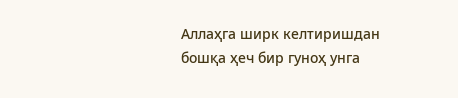Аллаҳга ширк келтиришдан бошқа ҳеч бир гуноҳ унга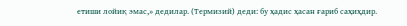етиши лойиқ эмас,» дедилар. (Термизий) деди: бу ҳадис ҳасан ғариб саҳиҳдир.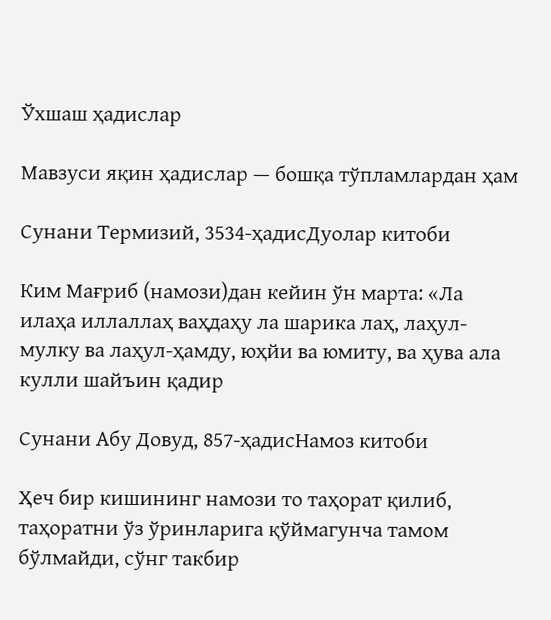Ўхшаш ҳадислар

Мавзуси яқин ҳадислар — бошқа тўпламлардан ҳам

Сунани Термизий, 3534-ҳадисДуолар китоби

Ким Мағриб (намози)дан кейин ўн марта: «Ла илаҳа иллаллаҳ ваҳдаҳу ла шарика лаҳ, лаҳул-мулку ва лаҳул-ҳамду, юҳйи ва юмиту, ва ҳува ала кулли шайъин қадир

Сунани Абу Довуд, 857-ҳадисНамоз китоби

Ҳеч бир кишининг намози то таҳорат қилиб, таҳоратни ўз ўринларига қўймагунча тамом бўлмайди, сўнг такбир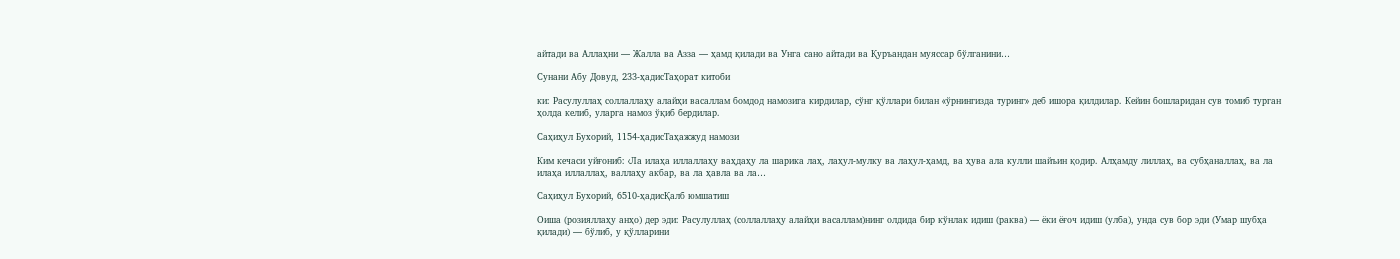айтади ва Аллаҳни — Жалла ва Азза — ҳамд қилади ва Унга сано айтади ва Қуръандан муяссар бўлганини…

Сунани Абу Довуд, 233-ҳадисТаҳорат китоби

ки: Расулуллаҳ соллаллаҳу алайҳи васаллам бомдод намозига кирдилар, сўнг қўллари билан «ўрнингизда туринг» деб ишора қилдилар. Кейин бошларидан сув томиб турган ҳолда келиб, уларга намоз ўқиб бердилар.

Саҳиҳул Бухорий, 1154-ҳадисТаҳажжуд намози

Ким кечаси уйғониб: ‹Ла илаҳа иллаллаҳу ваҳдаҳу ла шарика лаҳ, лаҳул-мулку ва лаҳул-ҳамд, ва ҳува ала кулли шайъин қодир. Алҳамду лиллаҳ, ва субҳаналлаҳ, ва ла илаҳа иллаллаҳ, валлаҳу акбар, ва ла ҳавла ва ла…

Саҳиҳул Бухорий, 6510-ҳадисҚалб юмшатиш

Оиша (розияллаҳу анҳо) дер эди: Расулуллаҳ (соллаллаҳу алайҳи васаллам)нинг олдида бир кўнлак идиш (раква) — ёки ёғоч идиш (улба), унда сув бор эди (Умар шубҳа қилади) — бўлиб, у қўлларини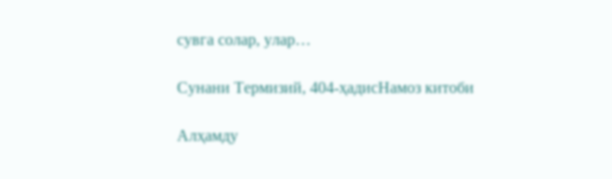сувга солар, улар…

Сунани Термизий, 404-ҳадисНамоз китоби

Алҳамду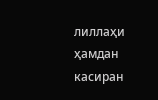лиллаҳи ҳамдан касиран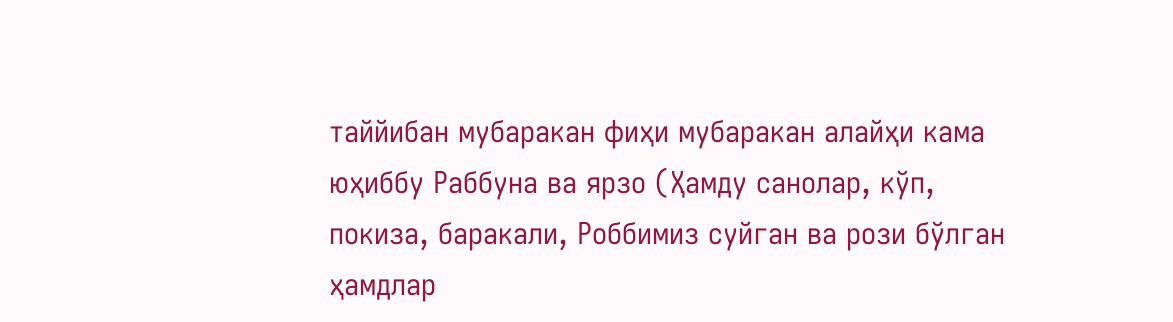таййибан мубаракан фиҳи мубаракан алайҳи кама юҳиббу Раббуна ва ярзо (Ҳамду санолар, кўп, покиза, баракали, Роббимиз суйган ва рози бўлган ҳамдлар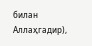билан Аллаҳгадир),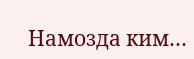Намозда ким…